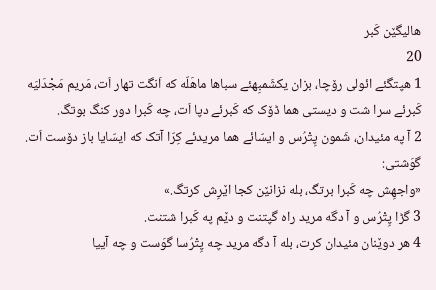هالیگێن کَبر
20
1 هپتگئے ائولی رۆچا، بزان یکشَمبِهئے سباها ماهَلّه که اَنگت تهار اَت، مَریم مَجْدَلیَه کَبرئے سرا شت و دیستی هما ڈۆک که کَبرئے دپا اَت، چه کَبرا دور کنگ بوتگ.
2 آ په مئیدان، شَمون پِتْرُس و ایسّائے هما مریدئے کِرّا آتک که ایسّایا باز دۆست اَت.
گوَشتی:
«واجهِش چه کَبرا برتگ، بله نزانێن کجا اێرِش کرتگ.»
3 گڑا پِتْرُس و آ دگه مرید راه گپتنت و دێم په کَبرا شتنت.
4 هر دوێنان مئیدان کرت، بله آ دگه مرید چه پِتْرُسا گوَست و چه آییا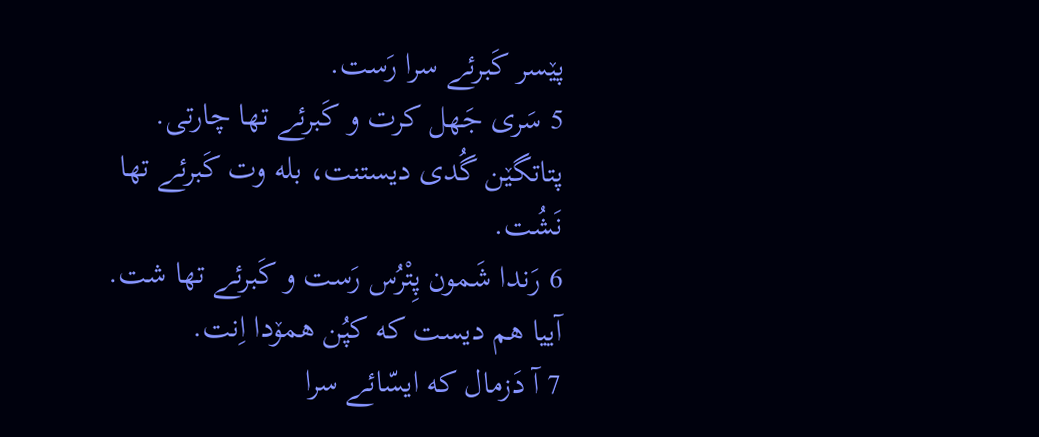پێسر کَبرئے سرا رَست.
5 سَری جَهل کرت و کَبرئے تها چارتی.
پتاتگێن گُدی دیستنت، بله وت کَبرئے تها نَشُت.
6 رَندا شَمون پِتْرُس رَست و کَبرئے تها شت.
آییا هم دیست که کپُن همۆدا اِنت.
7 آ دَزمال که ایسّائے سرا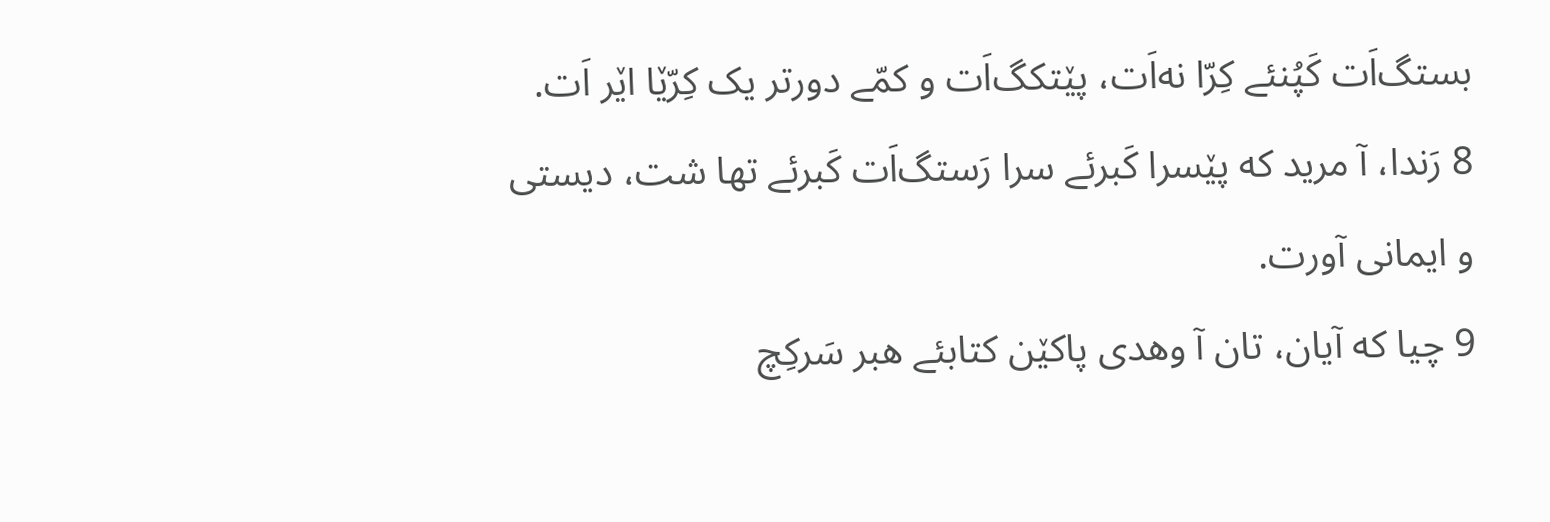بستگ‌اَت کَپُنئے کِرّا نه‌اَت، پێتکگ‌اَت و کمّے دورتر یک کِرّێا اێر اَت.
8 رَندا، آ مرید که پێسرا کَبرئے سرا رَستگ‌اَت کَبرئے تها شت، دیستی و ایمانی آورت.
9 چیا که آیان، تان آ وهدی پاکێن کتابئے هبر سَرکِچ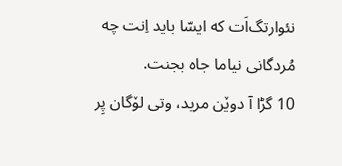نئوارتگ‌اَت که ایسّا باید اِنت چه مُردگانی نیاما جاه بجنت.
10 گڑا آ دوێن مرید، وتی لۆگان پِر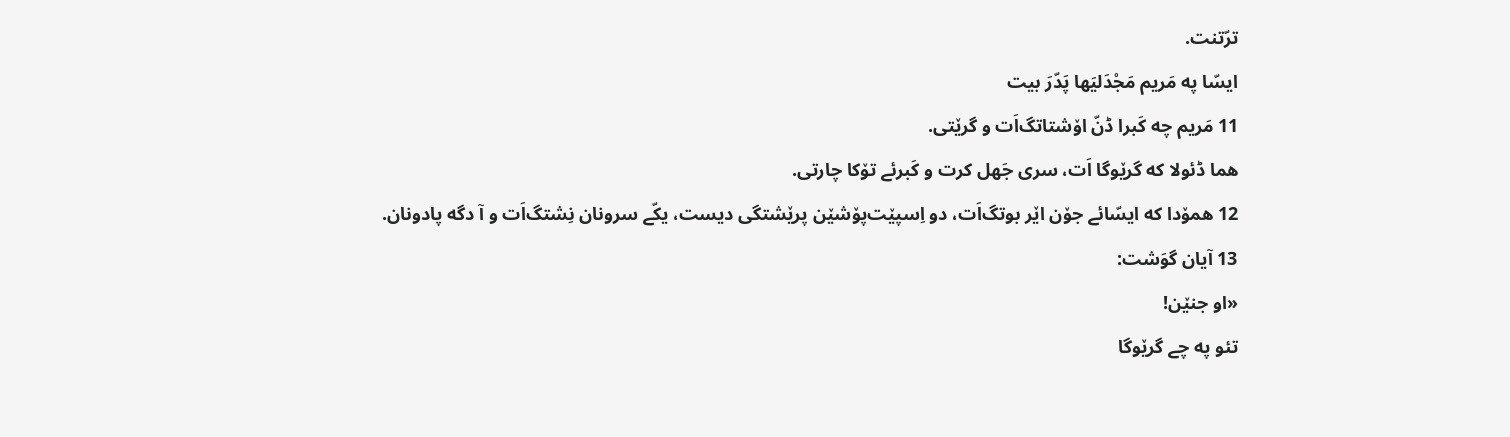ترّتنت.
ایسّا په مَریم مَجْدَلیَها پَدّرَ بیت
11 مَریم چه کَبرا ڈنّ اۆشتاتگ‌اَت و گرێتی.
هما ڈئولا که گرێوگا اَت، سری جَهل کرت و کَبرئے تۆکا چارتی.
12 همۆدا که ایسّائے جۆن اێر بوتگ‌اَت، دو اِسپێت‌پۆشێن پرێشتگی دیست، یکّے سرونان نِشتگ‌اَت و آ دگه پادونان.
13 آیان گوَشت:
«او جنێن!
تئو په چے گرێوگا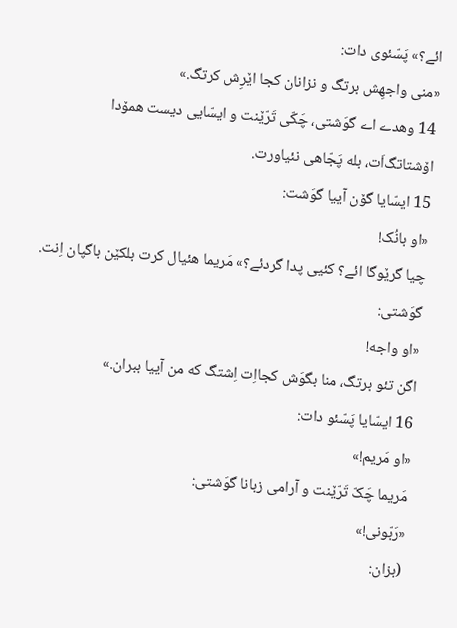ائے؟» پَسّئوی دات:
«منی واجهِش برتگ و نزانان کجا اێرِش کرتگ.»
14 وهدے اے گوَشتی، چَکّی تَرّێنت و ایسّایی دیست همۆدا اۆشتاتگ‌اَت، بله پَجّاهی نئیاورت.
15 ایسّایا گۆن آییا گوَشت:
«او بانُک!
چیا گرێوگا ائے؟ کئیی پدا گردئے؟» مَریما هئیال کرت بلکێن باگپان اِنت.
گوَشتی:
«او واجه!
اگن تئو برتگ، منا بگوَش کجااِت اِشتگ که من آییا ببران.»
16 ایسّایا پَسّئو دات:
«او مَریم!»
مَریما چَکّ تَرّێنت و آرامی زبانا گوَشتی:
«رَبّونی!»
(بزان: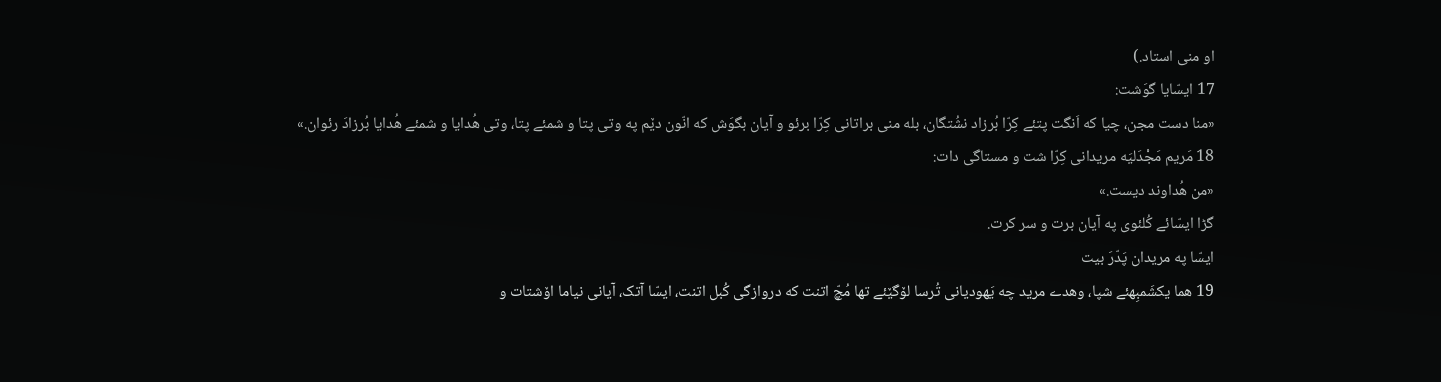او منی استاد.)
17 ایسّایا گوَشت:
«منا دست مجن، چیا که اَنگت پتئے کِرّا بُرزاد نشُتگان، بله منی براتانی کِرّا برئو و آیان بگوَش که انّون دێم په وتی پتا و شمئے پتا، وتی هُدایا و شمئے هُدایا بُرزادَ رئوان.»
18 مَریم مَجْدَلیَه مریدانی کِرّا شت و مستاگی دات:
«من هُداوند دیست.»
گڑا ایسّائے کُلئوی په آیان برت و سر کرت.
ایسّا په مریدان پَدّرَ بیت
19 هما یکشَمبِهئے شپا، وهدے مرید چه یَهودیانی تُرسا لۆگێئے تها مُچّ اتنت که دروازگی کُبل اتنت، ایسّا آتک، آیانی نیاما اۆشتات و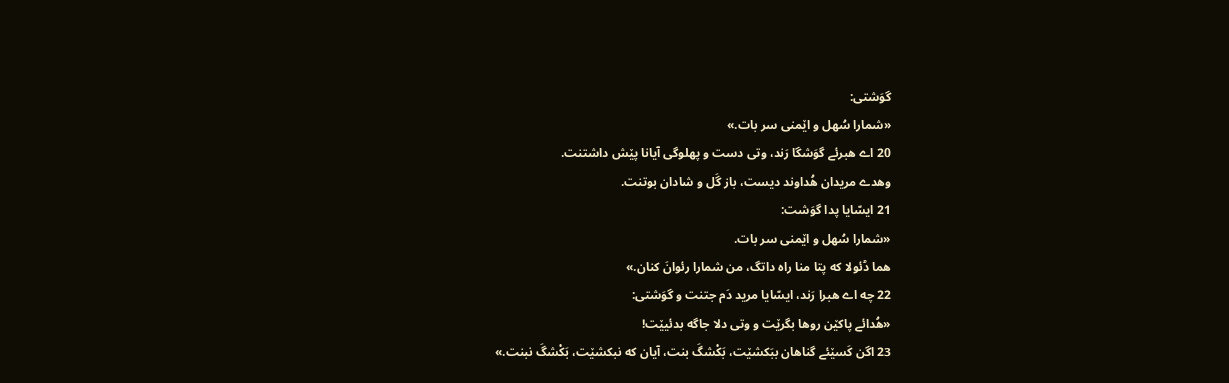گوَشتی:
«شمارا سُهل و اێمنی سر بات.»
20 اے هبرئے گوَشگا رَند، وتی دست و پهلوگی آیانا پێش داشتنت.
وهدے مریدان هُداوند دیست، باز گَل و شادان بوتنت.
21 ایسّایا پدا گوَشت:
«شمارا سُهل و اێمنی سر بات.
هما ڈئولا که پتا منا راه داتگ، من شمارا رئوانَ کنان.»
22 چه اے هبرا رَند، ایسّایا مرید دَم جتنت و گوَشتی:
«هُدائے پاکێن روها بگرێت و وتی دلا جاگه بدئیێت!
23 اگن کَسێئے گناهان ببَکشێت، بَکْشگَ بنت، آیان که نبکشێت، بَکْشگَ نبنت.»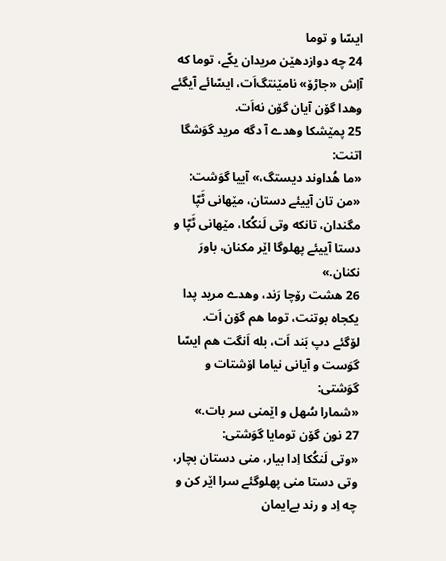ایسّا و توما
24 چه دوازدهێن مریدان یکّے، توما که آاِش «جاڑۆ» نامێنتگ‌اَت، ایسّائے آیگئے وهدا گۆن آیان گۆن نه‌اَت.
25 پمێشکا وهدے آ دگه مرید گوَشگا اتنت:
«ما هُداوند دیستگ،» آییا گوَشت:
«من تان آییئے دستان، مێهانی ٹَپّا مگندان، تانکه وتی لَنکُکا، مێهانی ٹَپّا و دستا آییئے پهلوگا اێر مکنان، باورَ نکنان.»
26 هشت رۆچا رَند، وهدے مرید پدا یکجاه بوتنت، توما هم گۆن اَت.
لۆگئے دپ بَند اَت، بله اَنگت هم ایسّا گوَست و آیانی نیاما اۆشتات و گوَشتی:
«شمارا سُهل و اێمنی سر بات.»
27 نون گۆن تومایا گوَشتی:
«وتی لَنکُکا اِدا بیار، منی دستان بچار، وتی دستا منی پهلوگئے سرا اێر کن و چه اِد و رند بےایمان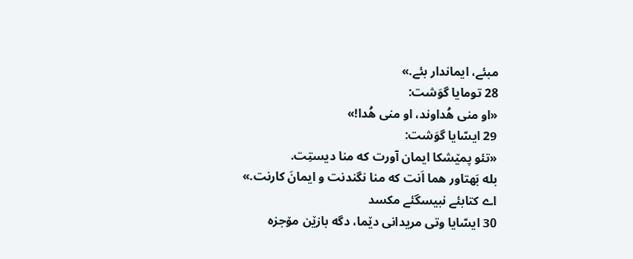مبئے، ایماندار بئے.»
28 تومایا گوَشت:
«او منی هُداوند، او منی هُدا!»
29 ایسّایا گوَشت:
«تئو پمێشکا ایمان آورت که منا دیستِت.
بله بَهتاور هما اَنت که منا نگندنت و ایمانَ کارنت.»
اے کتابئے نبیسگئے مکسد
30 ایسّایا وتی مریدانی دێما، دگه بازێن مۆجزه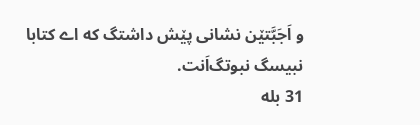و اَجَبَّتێن نشانی پێش داشتگ که اے کتابا نبیسگ نبوتگ‌اَنت.
31 بله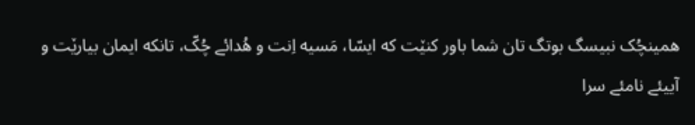همینچُک نبیسگ بوتگ تان شما باور کنێت که ایسّا، مَسیه اِنت و هُدائے چُکّ، تانکه ایمان بیارێت و آییئے نامئے سرا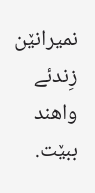نمیرانێن زِندئے واهند ببێت.